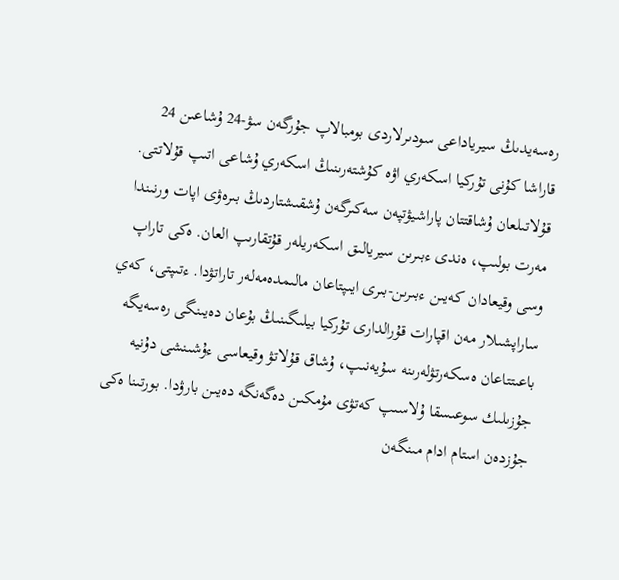رەسەيدىڭ سيرياداعى سودىرلاردى بومبالاپ جۇرگەن سۋ-24 ۇشاعىن 24 قاراشا كۇنى تۇركيا اسكەري اۋە كۇشتەرىنىڭ اسكەري ۇشاعى اتىپ قۇلاتتى. قۇلاتىلعان ۇشاقتتان پاراشيۋتپەن سەكىرگەن ۇشقىشتاردىڭ بىرەۋى اپات ورنىندا مەرت بولىپ، ەندى ءبىرىن سيريالىق اسكەريلەر قۇتقارىپ العان. ەكى تاراپ وسى وقيعادان كەيىن ءبىرىن-بىرى ايىپتاعان مالىمدەمەلەر تاراتۋدا. ءتىپتى، كەي ساراپشىلار مەن اقپارات قۇرالدارى تۇركيا بيلىگىنىڭ بۇعان دەيىنگى رەسەيگە باعىتتاعان ەسكەرتۋلەرىنە سۇيەنىپ، ۇشاق قۇلاتۋ وقيعاسى ءۇشىنشى دۇنيە جۇزىلىك سوعىسقا ۇلاسىپ كەتۋى مۇمكىن دەگەنگە دەيىن بارۋدا. بورتىنا ەكى جۇزدەن استام ادام مىنگەن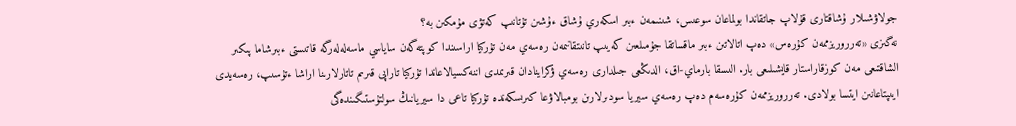جولاۋشىلار ۇشاقتارى قۇلاپ جاتقاندا بولماعان سوعىس، شىنىمەن ءبىر اسكەري ۇشاق ءۇشىن تۇتانىپ كەتۋى مۇمكىن بە؟
نەگىزى «تەرروريزممەن كۇرەس» دەپ اتالاتىن ءبىر ماقساتقا جۇمىلعىن كەيىپ تانىتقانىمەن رەسەي مەن تۇركيا اراسىندا كوپتەگەن ساياسي ماسەلەلەرگە قاتىستى ءبىرشاما پىكىر الشاقتىعى مەن كوزقاراستار قايشىلىعى بار. الىسقا بارماي-اق، الدىڭعى جىلدارى رەسەي ۋكراينادان قىرىمدى اننەكسيالاعاندا تۇركيا تاراپى قىرىم تاتارلارىنا اراشا ءتۇسىپ، رەسەيدى ايىپتاعانىن ايتسا بولادى. تەرروريزممەن كۇرەسەم دەپ رەسەي سيريا سودىرلارىن بومبالاۋعا كىرىسكەندە تۇركيا تاعى دا سيريانىڭ سولتۇستىگىندەگى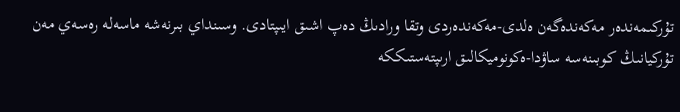تۇركىمەندەر مەكەندەگەن ەلدى-مەكەندەردى وتقا ورادىڭ دەپ اشىق ايىپتادى. وسىنداي بىرنەشە ماسەلە رەسەي مەن تۇركيانىڭ كوبىنەسە ساۋدا-ەكونوميكالىق ارىپتەستىككە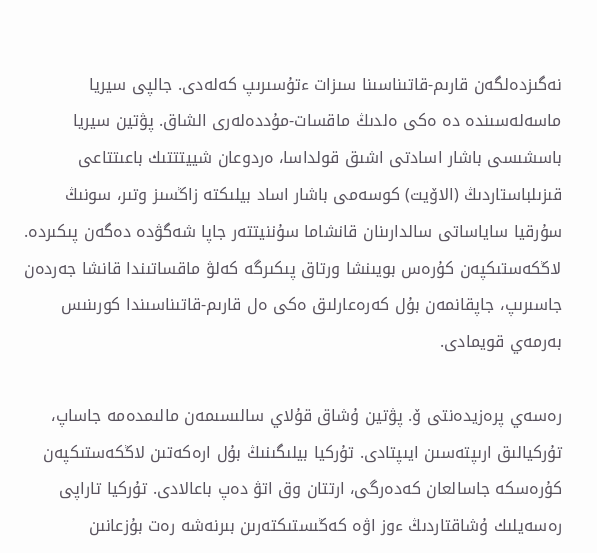نەگىزدەلگەن قارىم-قاتىناسىنا سىزات ءتۇسىرىپ كەلەدى. جالپى سيريا ماسەلەسىندە دە ەكى ەلدىڭ ماقسات-مۇددەلەرى الشاق. پۋتين سيريا باسشىسى باشار اسادتى اشىق قولداسا، ەردوعان شييتتتىك باعىتتاعى قىزىلباستاردىڭ (الاۆيت) كوسەمى باشار اساد بيلىكتە زاڭسىز وتىر، سونىڭ سۇرقيا ساياساتى سالدارىنان قانشاما سۇننيتتەر جاپا شەگۋدە دەگەن پىكىردە. لاڭكەستىكپەن كۇرەس بويىنشا ورتاق پىكىرگە كەلۋ ماقساتىندا قانشا جەردەن جاسىرىپ، جاپقانمەن بۇل كەرەعارلىق ەكى ەل قارىم-قاتىناسىندا كورىنىس بەرمەي قويمادى.

رەسەي پرەزيدەنتى ۆ. پۋتين ۇشاق قۇلاي سالىسىمەن مالىمدەمە جاساپ، تۇركيالىق ارىپتەسىن ايىپتادى. تۇركيا بيلىگىنىڭ بۇل ارەكەتىن لاڭكەستىكپەن كۇرەسكە جاسالعان كەدەرگى، ارتتان وق اتۋ دەپ باعالادى. تۇركيا تاراپى رەسەيلىك ۇشاقتاردىڭ ءوز اۋە كەڭىستىكتەرىن بىرنەشە رەت بۇزعانىن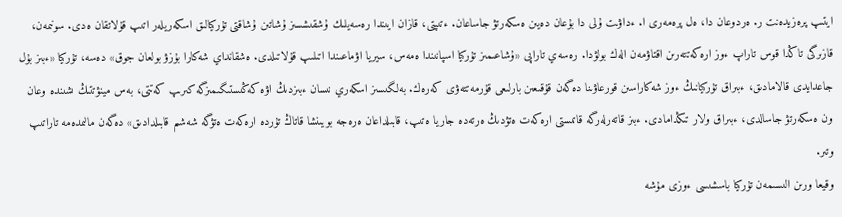ايتىپ پرەزيدەنت ر. ەردوعان دا، ەل پرەمەرى ا. ءداۋىت ۇلى دا بۇعان دەيىن ەسكەرتۋ جاساعان. ءتىپتى، قازان ايىندا رەسەيلىك ۇشقىشسىز ۇشاتىن ۇشاقتى تۇركيالىق اسكەريلەر اتىپ قۇلاتقان ەدى. سونىمەن، قازىرگى تاڭدا قوس تاراپ ءوز ارەكەتتەرىن اقتاۋمەن الەك بولۋدا. رەسەي تاراپى «ۇشاعىمىز تۇركيا اسپانىندا ەمەس، سيريا اۋماعىندا اتىلىپ قۇلاتىلدى. ەشقانداي شەكارا بۇزۋ بولعان جوق» دەسە، تۇركيا «ءبىز بۇل جاعدايدى قالامادىق، ءبىراق تۇركيانىڭ ءوز شەكاراسىن قورعاۋىنا دەگەن قۇقىعىن بارلىعى قۇرمەتتەۋى كەرەك. بەلگىسىز اسكەري نىسان ءبىزدىڭ اۋە كەڭىستىگىمىزگە كىرىپ كەتتى، بەس مينۋتتىڭ ىشىندە وعان ون ەسكەرتۋ جاسالدى، ءبىراق ولار تىڭدامادى. ءبىز قاتەرلەرگە قاتىستى ارەكەت ەتۋدىڭ ەرتەدە جاريا ەتىپ، قابىلداعان ەرەجە بويىنشا قاتاڭ تۇردە ارەكەت ەتۋگە شەشىم قابىلدادىق» دەگەن مالىمدەمە تاراتىپ وتىر.
وقيعا ورىن الىسىمەن تۇركيا باسشىسى ءوزى مۇشە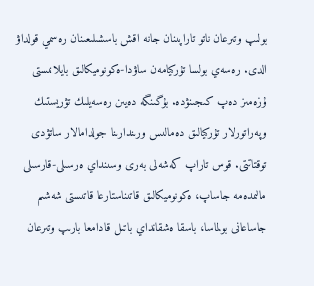بولىپ وتىرعان ناتو تاراپىنان جانە اقش باسشىلىعىنان رەسمي قولداۋ الدى. رەسەي بولسا تۇركيامەن ساۋدا-ەكونوميكالىق بايلانىستى ۇزەمىز دەپ كىجىنۋدە. بۇگىنگە دەيىن رەسەيلىك تۋريستىك وپەراتورلار تۇركيالىق دەمالىس ورىندارىنا جولدامالار ساتۋدى توقتاتتى. قوس تاراپ كەشەلى بەرى وسىنداي ەرسىلى-قارسىلى مالىمدەمە جاساپ، ەكونوميكالىق قاتىناستارعا قاتىستى شەشىم جاساعانى بولماسا، باسقا ەشقانداي باتىل قادامعا بارىپ وتىرعان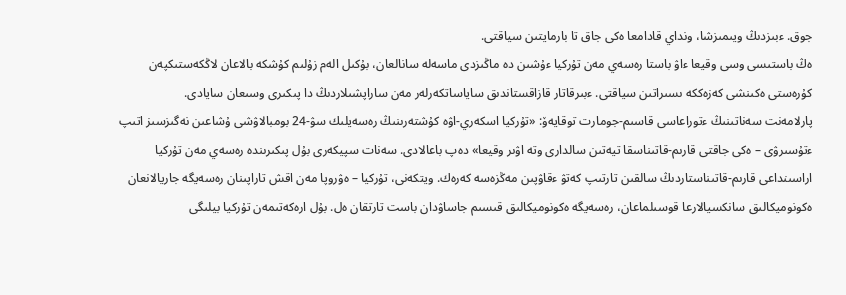جوق. ءبىزدىڭ ويىمىزشا، ونداي قادامعا ەكى جاق تا بارمايتىن سياقتى.
ەڭ باستىسى وسى وقيعا ءاۋ باستا رەسەي مەن تۇركيا ءۇشىن دە ماڭىزدى ماسەلە سانالعان، بۇكىل الەم زۇلىم كۇشكە بالاعان لاڭكەستىكپەن كۇرەستى ەكىنشى كەزەككە ىسىراتىن سياقتى. ءبىرقاتار قازاقستاندىق ساياساتكەرلەر مەن ساراپشىلاردىڭ دا پىكىرى وسىعان سايادى.
پارلامەنت سەناتىنىڭ ءتوراعاسى قاسىم-جومارت توقايەۆ: «تۇركيا اسكەري-اۋە كۇشتەرىنىڭ رەسەيلىك سۋ-24 بومبالاۋشى ۇشاعىن نەگىزسىز اتىپ ءتۇسىرۋى – ەكى جاقتى قارىم-قاتىناسقا تيەتىن سالدارى وتە اۋىر وقيعا» دەپ باعالادى. سەنات سپيكەرى بۇل پىكىرىندە رەسەي مەن تۇركيا اراسىنداعى قارىم-قاتىناستاردىڭ سالقىن تارتىپ كەتۋ ءقاۋپىن مەڭزەسە كەرەك. ويتكەنى، تۇركيا – ەۋروپا مەن اقش تاراپىنان رەسەيگە جاريالانعان ەكونوميكالىق سانكسيالارعا قوسىلماعان، رەسەيگە ەكونوميكالىق قىسىم جاساۋدان باست تارتقان ەل. بۇل ارەكەتىمەن تۇركيا بيلىگى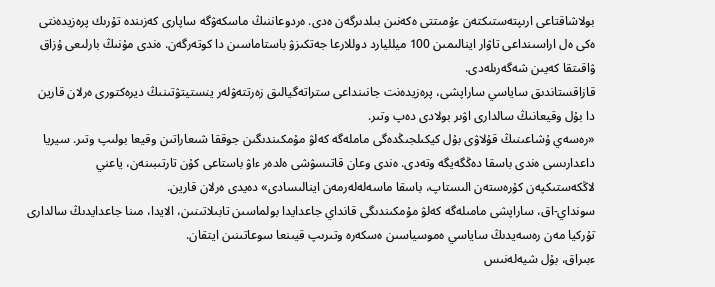بولاشاقتاعى ارىپتەستىكتەن ءۇمىتتى ەكەنىن بىلدىرگەن ەدى. ەردوعاننىڭ ماسكەۋگە ساپارى كەزىندە تۇرىك پرەزيدەنتى ەكى ەل اراسىنداعى تاۋار اينالىمىن 100 ميلليارد دوللارعا جەتكىزۋ باستاماسىن دا كوتەرگەن. ەندى مۇنىڭ بارلىعى ۇزاق ۋاقىتقا كەيىن شەگەرىلەدى.
قازاقستاندىق ساياسي ساراپشى، پرەزيدەنت جانىنداعى ستراتەگيالىق زەرتتەۋلەر ينستيتۋتىنىڭ ديرەكتورى ەرلان قارين دا بۇل وقيعانىڭ سالدارى اۋىر بولادى دەپ وتىر.
«رەسەي ۇشاعىنىڭ قۇلاۋى بۇل كيكىلجىڭدەگى ماملەگە كەلۋ مۇمكىندىگىن جوققا شىعاراتىن وقيعا بولىپ وتىر. سيريا داعدارىسى ەندى باسقا دەڭگەيگە وتەدى. ەندى وعان قاتىسۋشى ەلدەر ءاۋ باستاعى كۇن تارتىبىنەن، ياعني لاڭكەستىكپەن كۇرەستەن الىستاپ، باسقا ماسەلەلەرمەن اينالىسادى» دەيدى ەرلان قارين.
سونداي-اق، ساراپشى مامىلەگە كەلۋ مۇمكىندىگى قانداي جاعدايدا بولماسىن تابىلاتىنىن، الايدا، مىنا جاعدايدىڭ سالدارى تۇركيا مەن رەسەيدىڭ ساياسي ەموسياسىن ەسكەرە وتىرىپ قيىنعا سوعاتىنىن ايتقان.
ءبىراق، بۇل شيەلەنىس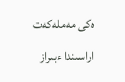ەكى مەملەكەت اراسىندا ءبىراز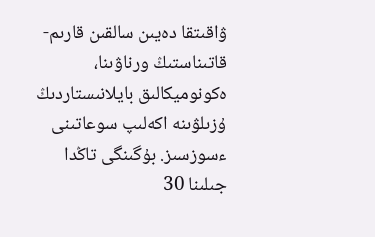ۋاقىتقا دەيىن سالقىن قارىم-قاتىناستىڭ ورناۋىنا، ەكونوميكالىق بايلانىستاردىڭ ۇزىلۋىنە اكەلىپ سوعاتىنى ءسوزسىز. بۇگىنگى تاڭدا جىلىنا 30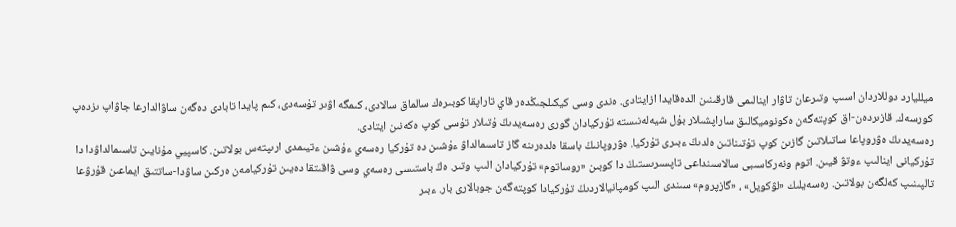ميلليارد دوللاردان اسىپ وتىرعان تاۋار اينالىمى قارقىنىن الدەقايدا ازايتادى. ەندى وسى كيكىلجىڭدەر قاي تاراپقا كوبىرەك سالماق سالادى، كىمگە اۋىر تۇسەدى، كىم پايدا تابادى دەگەن ساۋالدارعا جاۋاپ ىزدەپ كورسەك. قازىردەن-اق كوپتەگەن ەكونوميكالىق ساراپشىلار بۇل شيەلەنىستە تۇركيادان گورى رەسەيدىڭ ۇتىلار تۇسى كوپ ەكەنىن ايتادى.
رەسەيدىڭ ەۋروپاعا ساتىلاتىن گازىن كوپ تۇتىناتىن ەلدىڭ ءبىرى تۇركيا. ەۋروپانىڭ باسقا ەلدەرىنە گاز تاسىمالداۋ ءۇشىن دە تۇركيا رەسەي ءۇشىن ءتيىمدى ارىپتەس بولاتىن. كاسپيي مۇنايىن تاسىمالداۋدا دا تۇركيانى اينالىپ ءوتۋ قيىن. اتوم ونەركاسىبى سالاسىنداعى تاپسىرىستىڭ دا كوبىن «روساتوم» تۇركيادان الىپ وتىر. ەڭ باستىسى رەسەي وسى ۋاقىتقا دەيىن تۇركيامەن ەركىن ساۋدا-ساتتىق ايماعىن قۇرۋعا تالپىنىپ كەلگەن بولاتىن. رەسەيلىك «لۋكويل» ، «گازپروم» سىندى الىپ كومپانيالاردىڭ تۇركيادا كوپتەگەن جوبالارى بار. ءبىر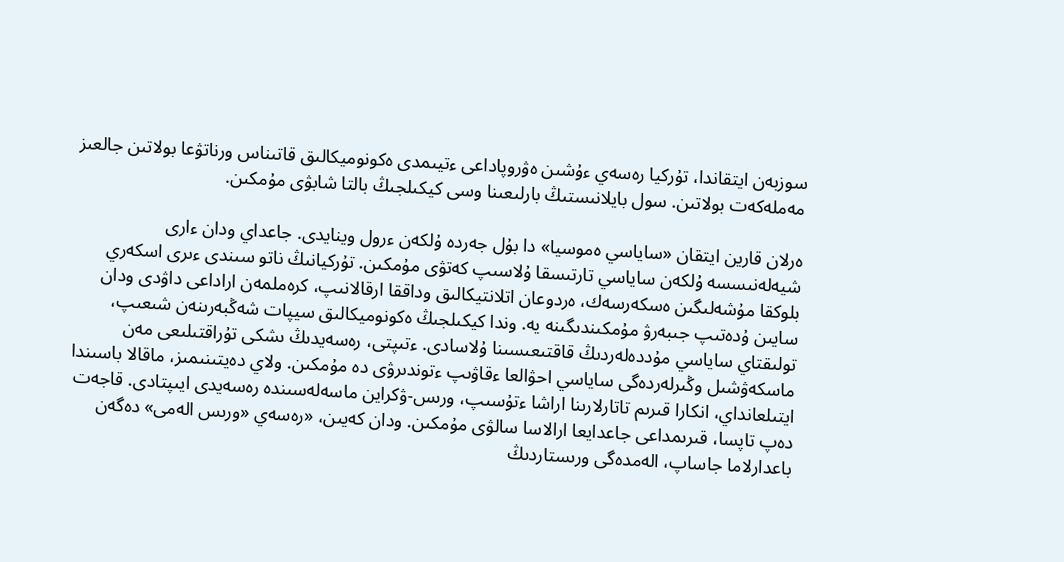سوزبەن ايتقاندا، تۇركيا رەسەي ءۇشىن ەۋروپاداعى ءتيىمدى ەكونوميكالىق قاتىناس ورناتۋعا بولاتىن جالعىز مەملەكەت بولاتىن. سول بايلانىستىڭ بارلىعىنا وسى كيكىلجىڭ بالتا شابۋى مۇمكىن.

ەرلان قارين ايتقان «ساياسي ەموسيا» دا بۇل جەردە ۇلكەن ءرول وينايدى. جاعداي ودان ءارى شيەلەنىسسە ۇلكەن ساياسي تارتىسقا ۇلاسىپ كەتۋى مۇمكىن. تۇركيانىڭ ناتو سىندى ءىرى اسكەري بلوكقا مۇشەلىگىن ەسكەرسەك، ەردوعان اتلانتيكالىق وداققا ارقالانىپ، كرەملمەن اراداعى داۋدى ودان سايىن ۇدەتىپ جىبەرۋ مۇمكىندىگىنە يە. وندا كيكىلجىڭ ەكونوميكالىق سيپات شەڭبەرىنەن شىعىپ، تولىقتاي ساياسي مۇددەلەردىڭ قاقتىعىسىنا ۇلاسادى. ءتىپتى، رەسەيدىڭ ىشكى تۇراقتىلىعى مەن ماسكەۋشىل وڭىرلەردەگى ساياسي احۋالعا ءقاۋىپ ءتوندىرۋى دە مۇمكىن. ولاي دەيتىنىمىز، ماقالا باسىندا ايتىلعانداي، انكارا قىرىم تاتارلارىنا اراشا ءتۇسىپ، ورىس-ۋكراين ماسەلەسىندە رەسەيدى ايىپتادى. قاجەت دەپ تاپسا، قىرىمداعى جاعدايعا ارالاسا سالۋى مۇمكىن. ودان كەيىن، «رەسەي «ورىس الەمى» دەگەن باعدارلاما جاساپ، الەمدەگى ورىستاردىڭ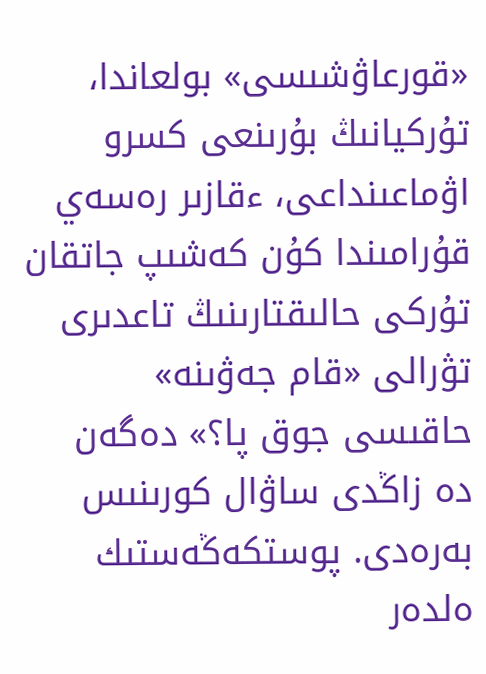«قورعاۋشىسى» بولعاندا، تۇركيانىڭ بۇرىنعى كسرو اۋماعىنداعى، ءقازىر رەسەي قۇرامىندا كۇن كەشىپ جاتقان تۇركى حالىقتارىنىڭ تاعدىرى تۋرالى «قام جەۋىنە» حاقىسى جوق پا؟» دەگەن دە زاڭدى ساۋال كورىنىس بەرەدى. پوستكەڭەستىك ەلدەر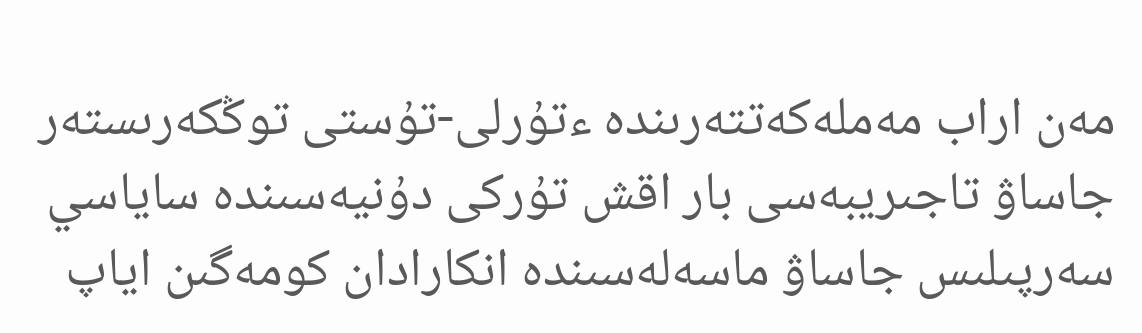مەن اراب مەملەكەتتەرىندە ءتۇرلى-تۇستى توڭكەرىستەر جاساۋ تاجىريبەسى بار اقش تۇركى دۇنيەسىندە ساياسي سەرپىلىس جاساۋ ماسەلەسىندە انكارادان كومەگىن اياپ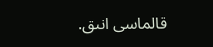قالماسى انىق.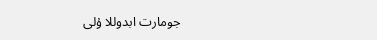جومارت ابدوللا ۇلى